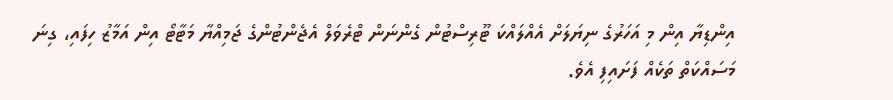އިންޑިޔާ އިން މި އަހަރުގެ ނިޔަލަށް އެއްލައްކަ ޓޫރިސްޓުން ގެންނަން ޓްރެވަލް އެޖެންޓުންގެ ޖަމިއްޔާ މަޓާޓޯ އިން އަމާޒު ހިފައި، ގިނަ މަސައްކަތް ތަކެއް ފަށައިފި އެވެ.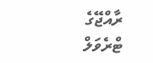ރާއްޖޭގެ ޓްރެވަލް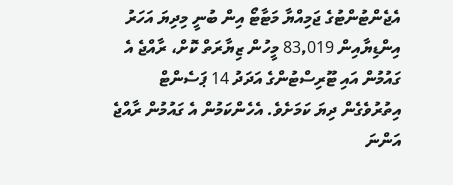އެޖެންޓުންޓުގެ ޖަމިއްޔާ މަޓާޓޯ އިން ބުނީ މިދިޔަ އަހަރު އިންޑިޔާއިން 83,019 މީހުން ޒިޔާރަތް ކޮށް، ރާއްޖެ އެ ގައުމުން އައި ޓޫރިސްޓުންގެ އަދަދު 14 ޕަސެންޓް އިތުރުވެގެން ދިޔަ ކަމަށެވެ. އެހެންކަމުން އެ ގައުމުން ރާއްޖެ އަންނަ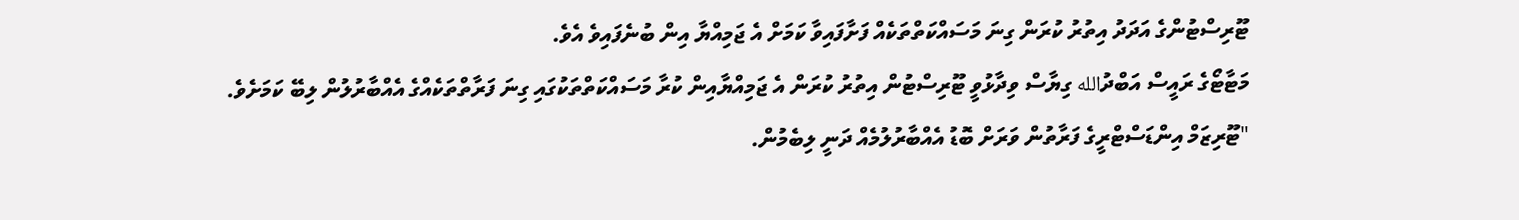ޓޫރިސްޓުންގެ އަދަދު އިތުރު ކުރަން ގިނަ މަސައްކަތްތަކެއް ފަށާފައިވާ ކަމަށް އެ ޖަމިއްޔާ އިން ބުނެފައިވެ އެވެ.
މަޓާޓޯގެ ރައީސް އަބްދުالله ގިޔާސް ވިދާޅުވީ ޓޫރިސްޓުން އިތުރު ކުރަން އެ ޖަމިއްޔާއިން ކުރާ މަސައްކަތްތަކުގައި ގިނަ ފަރާތްތަކެއްގެ އެއްބާރުލުން ލިބޭ ކަމަށެވެ.
"ޓޫރިޒަމް އިންޑަސްޓްރީގެ ފަރާތުން ވަރަށް ބޮޑު އެއްބާރުލުމެއް ދަނީ ލިބެމުން.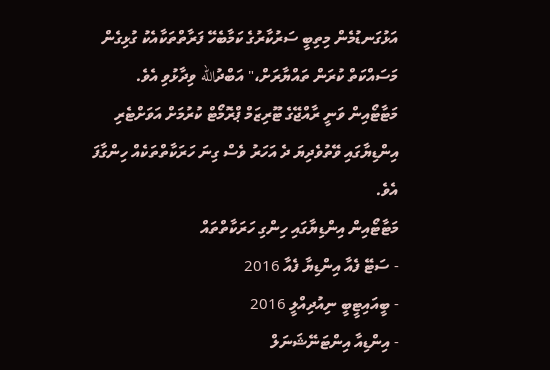އަޅުގަނޑުމެން މިތިބީ ސަރުކާރުގެ ކަމާބެހޭ ފަރާތްތަކާއެކު ގުޅިގެން މަސައްކަތް ކުރަން ތައްޔާރަށް،" އަބްދުالله ވިދާޅުވި އެވެ.
މަޓާޓޯއިން ވަނީ ރާއްޖޭގެ ޓޫރިޒަމް ޕްރޮމޯޓް ކުރުމަށް އަވަށްޓެރި އިންޑިޔާގައި ވޭތުވެދިޔަ ދެ އަހަރު ވެސް ގިނަ ހަރަކާތްތަކެއް ހިންގާފަ އެވެ.
މަޓާޓޯއިން އިންޑިޔާގައި ހިންގި ހަރަކާތްތައް
- ސަޓޭ ފެއާ އިންޑިޔާ ފެއާ 2016
- ބީއައިޓީބީ ނިއުދިއްލީ 2016
- އިންޑިއާ އިންޓަނޭޝަނަލް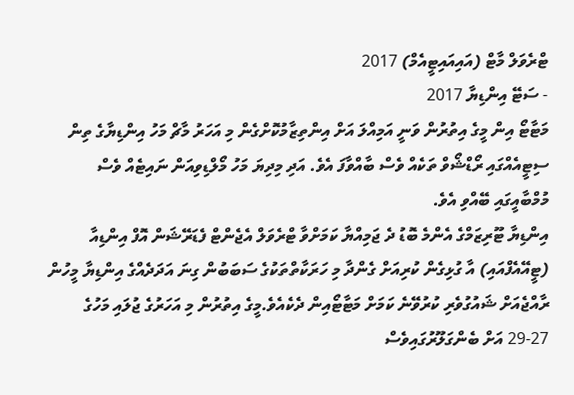ޓްރެވަލް މާޓް (އައިއައިޓީއެމް) 2017
- ސަޓޭ އިންޑިޔާ 2017
މަޓާޓޯ އިން މީގެ އިތުރުން ވަނީ އަމިއްލަ އަށް އިންތިޒާމުކޮށްގެން މި އަހަރު މާޗް މަހު އިންޑިޔާގެ ތިން ސިޓީއެއްގައި ރޯޑްޝޯވް ތަކެއް ވެސް ބާއްވާފަ އެވެ. އަދި މިދިޔަ މަހު މޯލްޑިވިއަން ނައިޓެއް ވެސް މުމްބާއީގައި ބޭއްވި އެވެ.
އިންޑިޔާ ޓޫރިޒަމްގެ އެންމެ ބޮޑު ދެ ޖަމިއްޔާ ކަމަށްވާ ޓްރެވަލް އެޖެންޓް ފެޑަރޭޝަން އޮފް އިންޑިއާ (ޓީއޭއެފްއައި) އާ ގުޅިގެން ކުރިއަށް ގެންދާ މި ހަރަކާތްތަކުގެ ސަބަބުން ގިނަ އަދަދެއްގެ އިންޑިޔާ މީހުން ރާއްޖެއަށް ޝައުގުވެރި ކުރުވޭނެ ކަމަށް މަޓާޓޯއިން ދެކެއެވެ.މީގެ އިތުރުން މި އަހަރުގެ ޖުލައި މަހުގެ 27-29 އަށް ބެންގަލޫރުގައިވެސް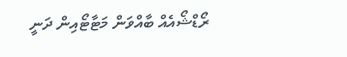ރޯޑްޝޯއެއް ބާއްވަން މަޓާޓޯއިން ދަނީ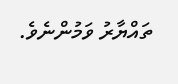ތައްޔާރު ވަމުންނެވެ.